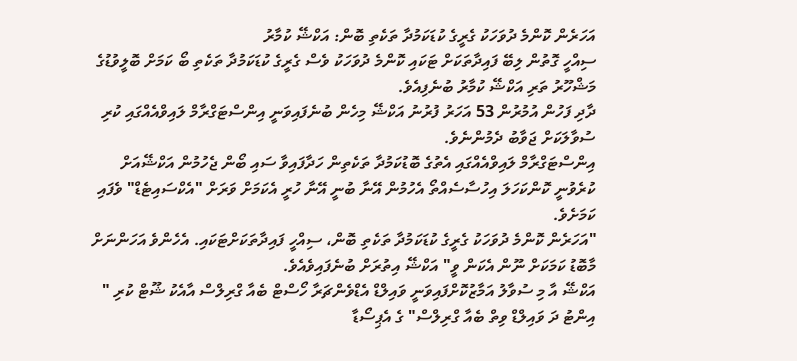އަހަރެން ކޮންމެ ދުވަހަކު ގެރީގެ ކުޑަކަމުދާ ތަކެތި ބޮން: އަކްޝޭ ކުމާރު
ސިއްހީ ގޮތުން ލިބޭ ފައިދާތަކަށް ޓަކައި ކޮންމެ ދުވަހަކު ވެސް ގެރީގެ ކުޑަކަމުދާ ތަކެތި ބޯ ކަމަށް ބޮލީވުޑުގެ މަޝްހޫރު ތަރި އަކްޝޭ ކުމާރު ބުނެފިއެވެ.
ދާދި ފަހުން އުމުރުން 53 އަހަރު ފުރުނު އަކްޝޭ މިހެން ބުނެފައިވަނީ އިންސްޓަގްރާމް ލައިވްއެއްގައި ކުރި ސުވާލަކަށް ޖަވާބު ދެމުންނެވެ.
އިންސްޓަގްރާމް ލައިވްއެއްގައި އެތުގެ ބޮޑުކަމުދާ ތަކެތިން ހަދާފައިވާ ސައި ބޯން ޖެހުމުން އަކްޝޭއަށް ކުރެވުނީ ކޮންކަހަލަ އިހުސާސެއްތޯ އެހުމުން އޭނާ ބުނީ އޭނާ ހުރީ އެކަމަށް ވަރަށް "އެކްސައިޓެޑް" ވެފައި ކަމަށެވެ.
"އަހަރެން ކޮންމެ ދުވަހަކު ގެރީގެ ކުޑަކަމުދާ ތަކެތި ބޮން، ސިއްހީ ފައިދާތަކަށްޓަކައި. އެހެންވެ އަހަންނަށް މާބޮޑު ކަމަކަށް ނޫން އެކަން ވީ" އަކްޝޭ އިތުރަށް ބުނެފައިވެއެވެ.
އަކްޝޭ އާ މި ސުވާލު އަމާޒުކޮށްފައިވަނީ ވައިލްޑް އެޑްވެންޗަރާ ހޯސްޓް ބެއާ ގްރިލްސް އާއެކު ޝޫޓް ކުރި " އިންޓު ދަ ވައިލްޑް ވިތް ބެއާ ގްރިލްސް" ގެ އެޕިސޯޑާ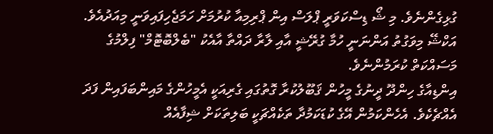ގުޅިގެންނެވެ. މި ޝޯ ޑިސްކަވަރީ ޕްލަސް އިން ޕްރިމިއާ ކުރުމަށް ހަމަޖެހިފައިވަނީ މިއަދުއެވެ.
އަކްޝޭ މިވަގުތު އަންނަނީ ހުމާ ގުރޭޝީ އާއި ލާރާ ދައްތާ އާއެކު "ބެލްބޮޓޮމް" ފިލްމުގެ މަސައްކަތް ކުރަމުންނެވެ.
އިންޑިއާގެ ހިންދޫ ދީނުގެ މީހުން ޤަބޫލުކުރާ ގޮތުގައި ގެރިއަކީ އެމީހުންގެ މައިންބަފައިން ފަދަ އެއްޗެކެވެ. އެހެންކަމުން އޭގެ ކުޑަކަމުދާ ތަކެއްޗަކީ ބަލިތަކަށް ޝިފާއެއް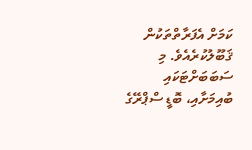ކަމަށް އެފަރާތްތަކުން ޤަބޫލުކުރެއެވެ. މި ސަބަބަށްޓަކައި ބުއިމަށާއި، ބޮޑީ ސްޕްރޭގެ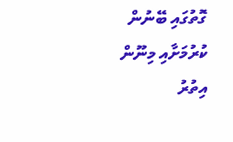ގޮތުގައި ބޭނުން ކުރުމަށާއި މިނޫން އިތުރު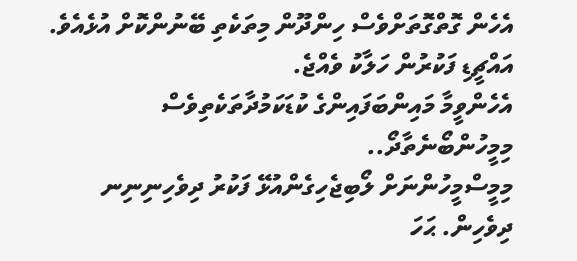އެހެން ގޮތްގޮތަށްވެސް ހިންދޫން މިތަކެތި ބޭނުންކޮށް އުޅެއެވެ.
އައްޗީޑި ފަކުރުން ހަލާކު ވެއްޖެ.
އެހެންވީމާ މައިންބަފައިންގެ ކުޑަކަމުދާތަކެތިވެސް މިމީހުންބޯނެތާދޯ..
މިމީސްމީހުންނަށް ލޯބިޖެހިގެންއުޅޭ ފަކުރު ދިވެހިނިނިނ ދިވެހިން. ޙަހަ